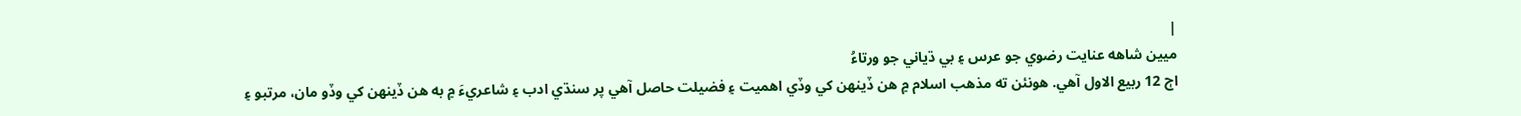|
ميين شاهه عنايت رضوي جو عرس ۽ بي ڌياني جو ورتاءُ
اڄ 12 ربيع الاول آهي. هونئن ته مذهب اسلام ۾ هن ڏينهن کي وڏي اهميت ۽ فضيلت حاصل آهي پر سنڌي ادب ۽ شاعريءَ ۾ به هن ڏينهن کي وڏو مان، مرتبو ۽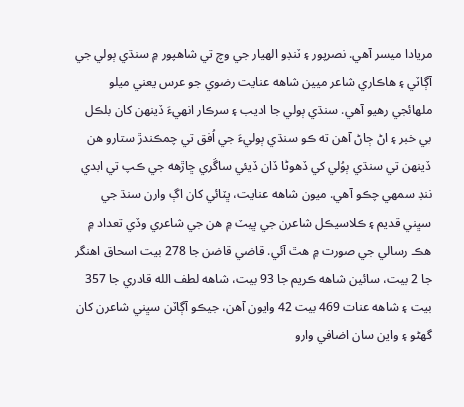مريادا ميسر آهي. نصرپور ۽ ٽنڊو الهيار جي وچ تي شاهپور ۾ سنڌي ٻولي جي آڳاٽي ۽ هاڪاري شاعر ميين شاهه عنايت رضوي جو عرس يعني ميلو ملهائجي رهيو آهي. سنڌي ٻولي جا اديب ۽ سرڪار انهيءَ ڏينهن کان بلڪل بي خبر ۽ اڻ ڄاڻ آهن ته ڪو سنڌي ٻوليءَ جي اُفق تي چمڪندڙ ستارو هن ڏينهن تي سنڌي ٻوُلي کي ڏهوڻا ڏان ڏيئي ساڱري ڇاڙهه جي ڪپ تي ابدي ننڊ سمهي چڪو آهي. ميون شاهه عنايت، ڀٽائي کان اڳ وارن سنڌ جي سڀني قديم ۽ ڪلاسيڪل شاعرن جي ڀيٽ ۾ هن جي شاعري وڏي تعداد ۾ هڪ رسالي جي صورت ۾ هٿ آئي. قاضي قاضن جا 278 بيت اسحاق اهنگر جا 2 بيت، سائين شاهه ڪريم جا 93 بيت، شاهه لطف الله قادري جا 357 بيت ۽ شاهه عنات 469 بيت 42 وايون آهن، جيڪو آڳاٽن سڀني شاعرن کان گهڻو ۽ واين سان اضافي وارو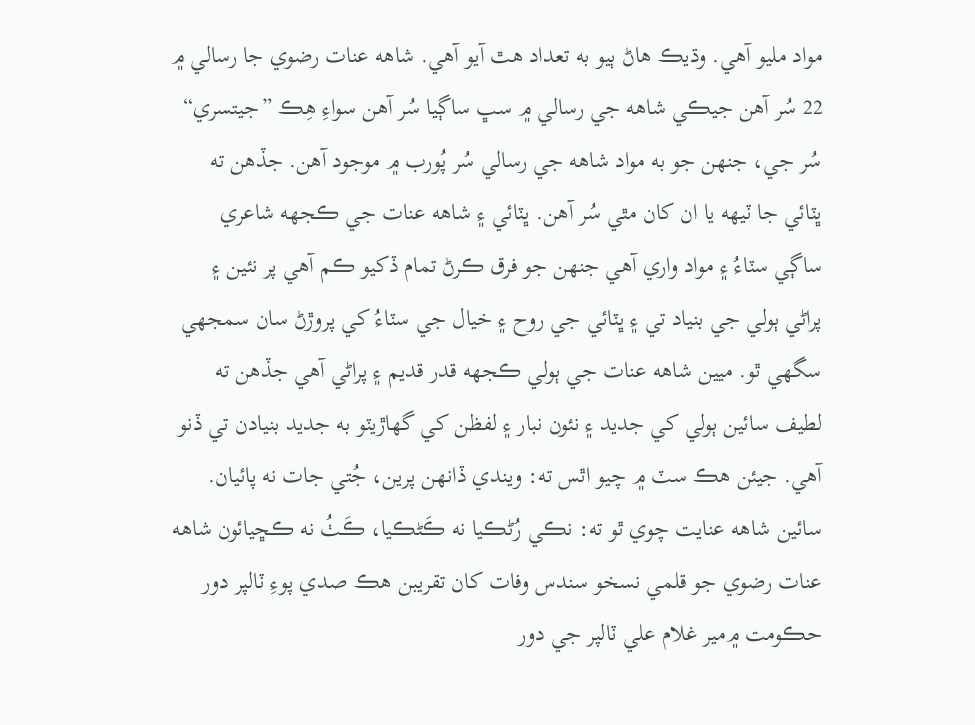مواد مليو آهي. وڌيڪ هاڻ ٻيو به تعداد هٿ آيو آهي. شاهه عنات رضوي جا رسالي ۾ 22 سُر آهن جيڪي شاهه جي رسالي ۾ سڀ ساڳيا سُر آهن سواءِ هِڪ ”جيتسري“ سُر جي، جنهن جو به مواد شاهه جي رسالي سُر پُورب ۾ موجود آهن. جڏهن ته ڀٽائي جا ٽيهه يا ان کان مٿي سُر آهن. ڀٽائي ۽ شاهه عنات جي ڪجهه شاعري ساڳي سٽاءُ ۽ مواد واري آهي جنهن جو فرق ڪرڻ تمام ڏکيو ڪم آهي پر نئين ۽ پراڻي ٻولي جي بنياد تي ۽ ڀٽائي جي روح ۽ خيال جي سٽاءُ کي پروڙڻ سان سمجهي سگهي ٿو. ميين شاهه عنات جي ٻولي ڪجهه قدر قديم ۽ پراڻي آهي جڏهن ته لطيف سائين ٻولي کي جديد ۽ نئون نبار ۽ لفظن کي گهاڙيٽو به جديد بنيادن تي ڏنو آهي. جيئن هڪ سٽ ۾ چيو اٿس ته: ويندي ڏانهن پرين، جُتي جات نه پائيان. سائين شاهه عنايت چوي ٿو ته: نڪي رُڻڪيا نه ڪَڻڪيا، ڪَٺُ نه ڪڇيائون شاهه عنات رضوي جو قلمي نسخو سندس وفات کان تقريبن هڪ صدي پوءِ ٽالپر دور حڪومت ۾مير غلام علي ٽالپر جي دور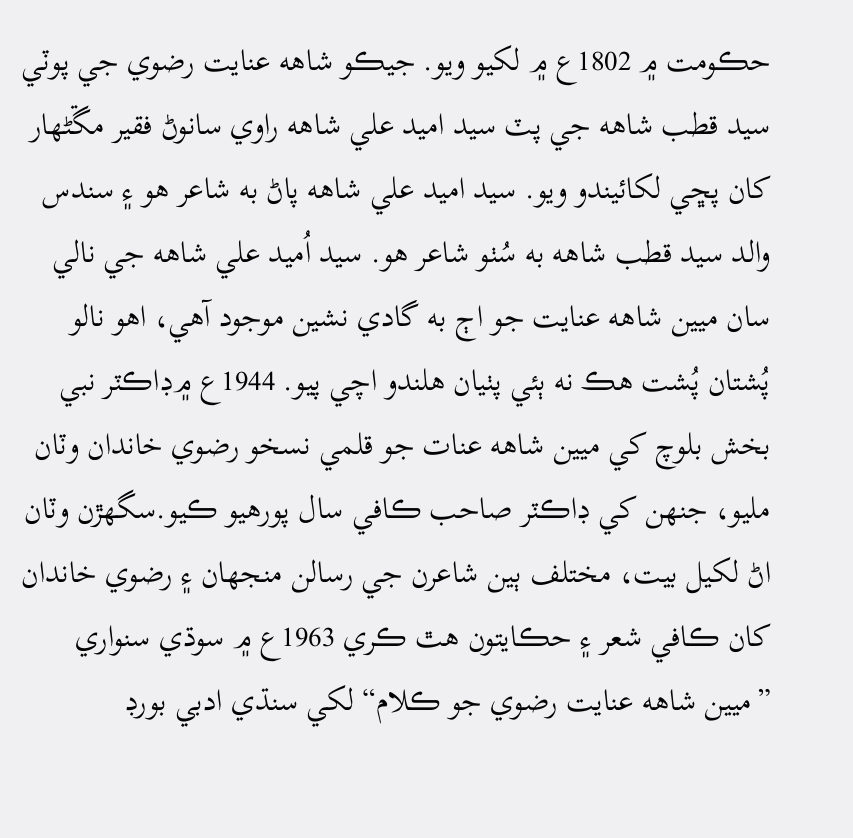حڪومت ۾ 1802ع ۾ لکيو ويو. جيڪو شاهه عنايت رضوي جي پوٽي سيد قطب شاهه جي پٽ سيد اميد علي شاهه راوي سانوڻ فقير مڱڻهار کان پڇي لکائيندو ويو. سيد اميد علي شاهه پاڻ به شاعر هو ۽ سندس والد سيد قطب شاهه به سُٺو شاعر هو. سيد اُميد علي شاهه جي نالي سان ميين شاهه عنايت جو اڄ به گادي نشين موجود آهي، اهو نالو پُشتان پُشت هڪ نه ٻئي پٺيان هلندو اچي پيو. 1944ع ۾ڊاڪٽر نبي بخش بلوچ کي ميين شاهه عنات جو قلمي نسخو رضوي خاندان وٽان مليو، جنهن کي ڊاڪٽر صاحب ڪافي سال پورهيو ڪيو.سگهڙن وٽان اڻ لکيل بيت، مختلف ٻين شاعرن جي رسالن منجهان ۽ رضوي خاندان کان ڪافي شعر ۽ حڪايتون هٿ ڪري 1963ع ۾ سوڌي سنواري ”ميين شاهه عنايت رضوي جو ڪلام“ لکي سنڌي ادبي بورڊ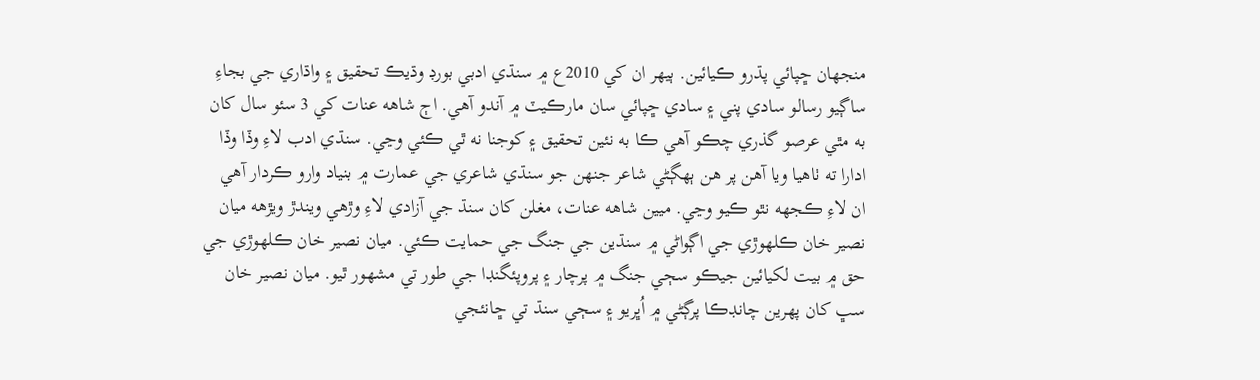منجهان ڇپائي پڌرو ڪيائين. ٻيهر ان کي 2010ع ۾ سنڌي ادبي بورڊ وڌيڪ تحقيق ۽ واڌاري جي بجاءِ ساڳيو رسالو سادي پني ۽ سادي ڇپائي سان مارڪيٽ ۾ آندو آهي. اڄ شاهه عنات کي 3 سئو سال کان به مٿي عرصو گذري چڪو آهي ڪا به نئين تحقيق ۽ کوجنا نه ٿي ڪئي وڃي. سنڌي ادب لاءِ وڏا وڏا ادارا ته ٺاهيا ويا آهن پر هن ٻهڳڻي شاعر جنهن جو سنڌي شاعري جي عمارت ۾ بنياد وارو ڪردار آهي ان لاءِ ڪجهه نٿو ڪيو وڃي. ميين شاهه عنات، مغلن کان سنڌ جي آزادي لاءِ وڙهي ويندڙ ويڙهه ميان نصير خان ڪلهوڙي جي اڳواڻي ۾ سنڌين جي جنگ جي حمايت ڪئي. ميان نصير خان ڪلهوڙي جي حق ۾ بيت لکيائين جيڪو سڄي جنگ ۾ پرچار ۽ پروپئگنڊا جي طور تي مشهور ٿيو. ميان نصير خان سڀ کان پهرين چانڊڪا پرڳڻي ۾ اُڀريو ۽ سڄي سنڌ تي ڇانئجي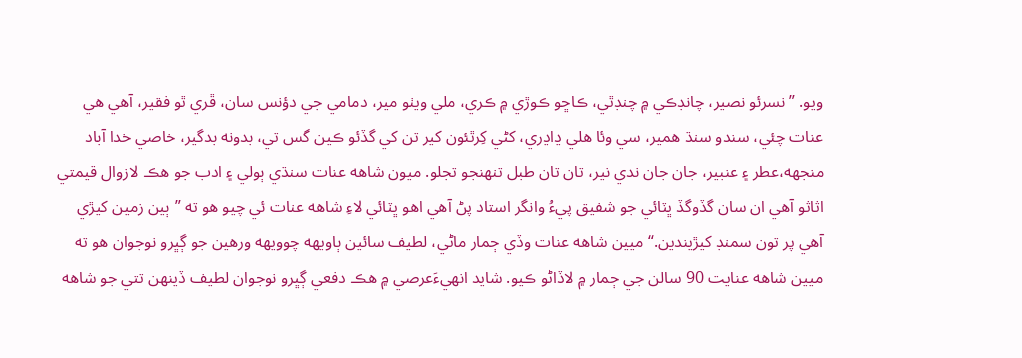ويو. ”نسرئو نصير، چانڊڪي ۾ چنڊٿي، ڪاڇو ڪوڙي ۾ ڪري، ملي ويٺو مير، دمامي جي دؤنس سان، ڦري ٿو فقير، آهي هي عنات چئي، سندو سنڌ همير، سي وئا هلي ڍاڍري، کڻي کِرٿئون کير تن کي گڏئو ڪين گس تي، بدونه بدگير، خاصي خدا آباد منجهه،عطر ۽ عنبير، جان جان ندي نير، تان تان طبل تنهنجو تجلو. ميون شاهه عنات سنڌي ٻولي ۽ ادب جو هڪ لازوال قيمتي اثاثو آهي ان سان گڏوگڏ ڀٽائي جو شفيق پيءُ وانگر استاد پڻ آهي اهو ڀٽائي لاءِ شاهه عنات ئي چيو هو ته ”ٻين زمين کيڙي آهي پر تون سمنڊ کيڙيندين.“ ميين شاهه عنات وڏي ڄمار ماڻي، لطيف سائين ٻاويهه چوويهه ورهين جو ڳڀرو نوجوان هو ته ميين شاهه عنايت 90 سالن جي ڄمار ۾ لاڏاڻو ڪيو. شايد انهيءَعرصي ۾ هڪ دفعي ڳڀرو نوجوان لطيف ڏينهن تتي جو شاهه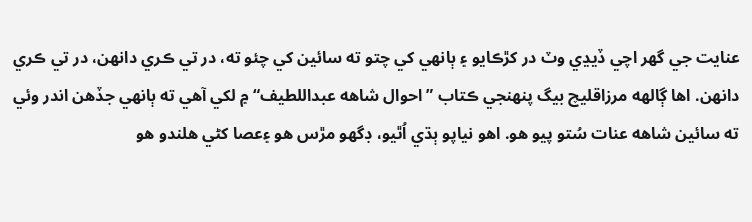عنايت جي گهر اچي ڏيڍي وٽ در کڙڪايو ۽ ٻانهي کي چتو ته سائين کي چئو ته، در تي ڪري دانهن، در تي ڪري دانهن. اها ڳالهه مرزاقليچ بيگ پنهنجي ڪتاب ”احوال شاهه عبداللطيف“ ۾ لکي آهي ته ٻانهي جڏهن اندر وئي ته سائين شاهه عنات سُتو پيو هو. اهو نياپو ٻڌي اُٿيو، ڊگهو مڙس هو ۽عصا کڻي هلندو هو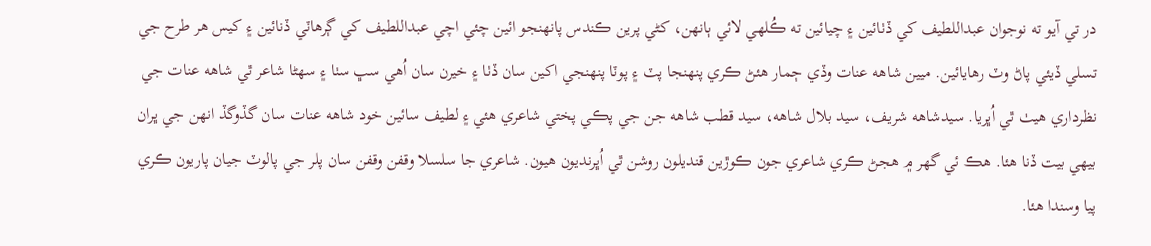در تي آيو ته نوجوان عبداللطيف کي ڏٺائين ۽ چيائين ته ڪُلهي لائي ٻانهن، کڻي پرين ڪندس پانهنجو ائين چئي اچي عبداللطيف کي ڳرهاٽي ڏنائين ۽ کيس هر طرح جي تسلي ڏيئي پاڻ وٽ رهايائين. ميين شاهه عنات وڏي ڄمار هئڻ ڪري پنهنجا پٽ ۽ پوٽا پنهنجي اکين سان ڏٺا ۽ خيرن سان اُهي سڀ سٺا ۽ سهڻا شاعر ٿي شاهه عنات جي نظرداري هيٺ ٿي اُڀريا. سيدشاهه شريف، سيد بلال شاهه، سيد قطب شاهه جن جي پڪي پختي شاعري هئي ۽ لطيف سائين خود شاهه عنات سان گڏوگڏ انهن جي ڀران بيهي بيت ڏنا هئا. هڪ ئي گهر ۾ هجڻ ڪري شاعري جون ڪوڙين قنديلون روشن ٿي اُڀرنديون هيون. شاعري جا سلسلا وقفن وقفن سان پلر جي پالوٽ جيان پاريون ڪري پيا وسندا هئا.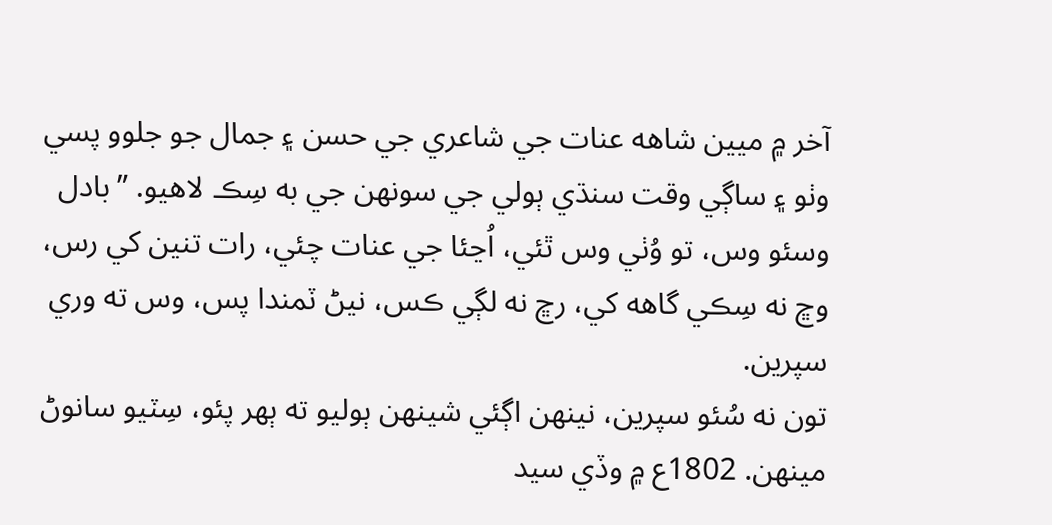آخر ۾ ميين شاهه عنات جي شاعري جي حسن ۽ جمال جو جلوو پسي وٺو ۽ ساڳي وقت سنڌي ٻولي جي سونهن جي به سِڪ لاهيو. ”بادل وسئو وس، تو وُٺي وس ٿئي، اُڃئا جي عنات چئي، رات تنين کي رس، وڇ نه سِڪي گاهه کي، رڇ نه لڳي ڪس، نيڻ ٽمندا پس، وس ته وري سپرين.
تون نه سُئو سپرين، نينهن اڳئي شينهن ٻوليو ته ٻهر پئو، سِٽيو سانوڻ مينهن. 1802ع ۾ وڏي سيد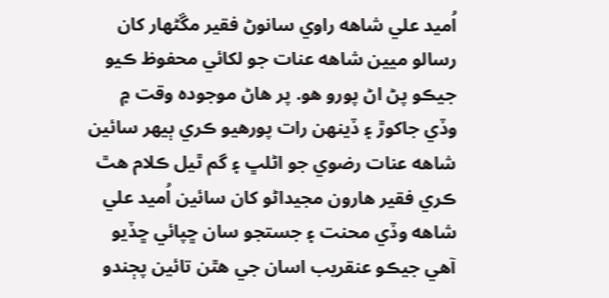اُميد علي شاهه راوي سانوڻ فقير مڱڻهار کان رسالو ميين شاهه عنات جو لکائي محفوظ ڪيو جيڪو پڻ اڻ پورو هو. پر هاڻ موجوده وقت ۾ وڏي جاکوڙ ۽ ڏينهن رات پورهيو ڪري ٻيهر سائين شاهه عنات رضوي جو اڻلڀ ۽ گم ٿيل ڪلام هٿ ڪري فقير هارون مجيداڻو کان سائين اُميد علي شاهه وڏي محنت ۽ جستجو سان ڇپائي ڇڏيو آهي جيڪو عنقريب اسان جي هٿن تائين پڄندو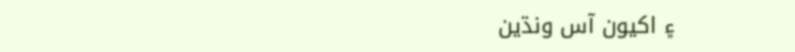۽ اکيون آس ونڌين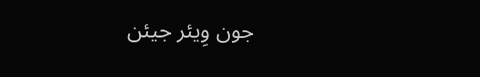جون وِيئر جيئن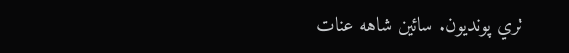ٺري پونديون. سائين شاهه عنات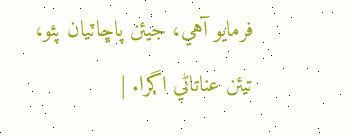فرمايو آهي، جيئن پاڇاٽيان پئو، تيئن عناتاڻي اڳرا. |